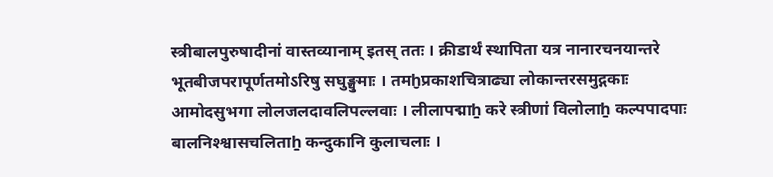स्त्रीबालपुरुषादीनां वास्तव्यानाम् इतस् ततः । क्रीडार्थं स्थापिता यत्र नानारचनयान्तरे
भूतबीजपरापूर्णतमोऽरिषु सघुङ्घुमाः । तमḫप्रकाशचित्राढ्या लोकान्तरसमुद्गकाः
आमोदसुभगा लोलजलदावलिपल्लवाः । लीलापद्माẖ करे स्त्रीणां विलोलाẖ कल्पपादपाः
बालनिश्श्वासचलिताẖ कन्दुकानि कुलाचलाः ।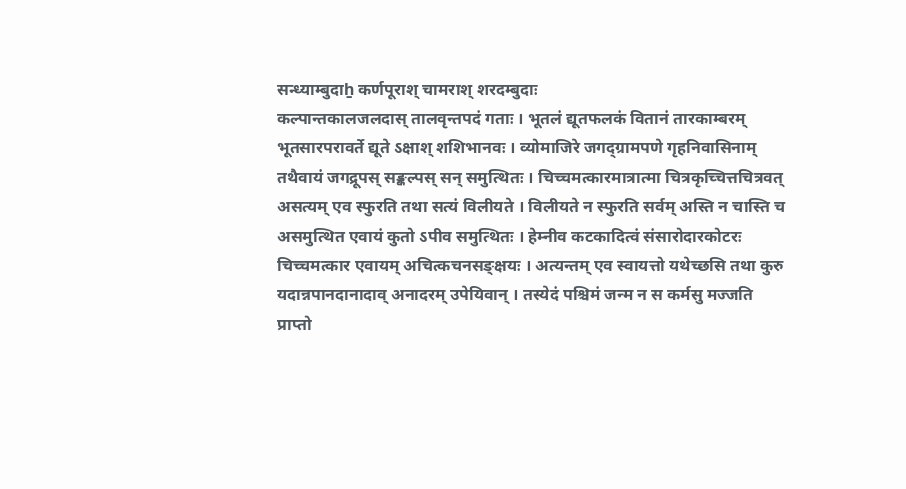सन्ध्याम्बुदाẖ कर्णपूराश् चामराश् शरदम्बुदाः
कल्पान्तकालजलदास् तालवृन्तपदं गताः । भूतलं द्यूतफलकं वितानं तारकाम्बरम्
भूतसारपरावर्ते द्यूते ऽक्षाश् शशिभानवः । व्योमाजिरे जगद्ग्रामपणे गृहनिवासिनाम्
तथैवायं जगद्रूपस् सङ्कल्पस् सन् समुत्थितः । चिच्चमत्कारमात्रात्मा चित्रकृच्चित्तचित्रवत्
असत्यम् एव स्फुरति तथा सत्यं विलीयते । विलीयते न स्फुरति सर्वम् अस्ति न चास्ति च
असमुत्थित एवायं कुतो ऽपीव समुत्थितः । हेम्नीव कटकादित्वं संसारोदारकोटरः
चिच्चमत्कार एवायम् अचित्कचनसङ्क्षयः । अत्यन्तम् एव स्वायत्तो यथेच्छसि तथा कुरु
यदान्नपानदानादाव् अनादरम् उपेयिवान् । तस्येदं पश्चिमं जन्म न स कर्मसु मज्जति
प्राप्तो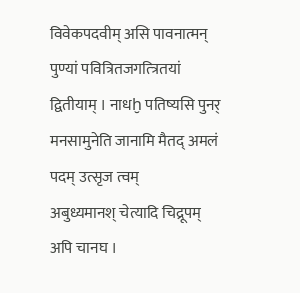विवेकपदवीम् असि पावनात्मन् पुण्यां पवित्रितजगत्त्रितयां द्वितीयाम् । नाधḫ पतिष्यसि पुनर् मनसामुनेति जानामि मैतद् अमलं पदम् उत्सृज त्वम्
अबुध्यमानश् चेत्यादि चिद्रूपम् अपि चानघ ।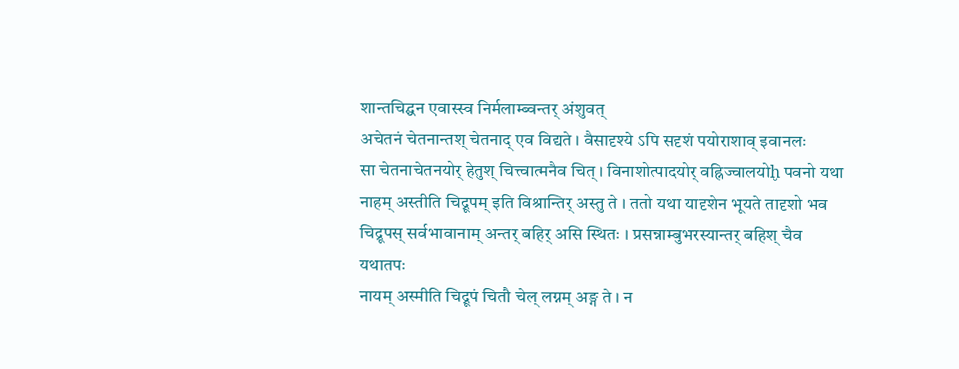शान्तचिद्घन एवास्स्व निर्मलाम्ब्वन्तर् अंशुवत्
अचेतनं चेतनान्तश् चेतनाद् एव विद्यते । वैसादृश्ये ऽपि सदृशं पयोराशाव् इवानलः
सा चेतनाचेतनयोर् हेतुश् चित्त्वात्मनैव चित् । विनाशोत्पादयोर् वह्निज्वालयोḫ पवनो यथा
नाहम् अस्तीति चिद्रूपम् इति विश्रान्तिर् अस्तु ते । ततो यथा यादृशेन भूयते तादृशो भव
चिद्रूपस् सर्वभावानाम् अन्तर् बहिर् असि स्थितः । प्रसन्नाम्बुभरस्यान्तर् बहिश् चैव यथातपः
नायम् अस्मीति चिद्रूपं चितौ चेल् लग्नम् अङ्ग ते । न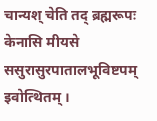चान्यश् चेति तद् ब्रह्मरूपः केनासि मीयसे
ससुरासुरपातालभूविष्टपम् इवोत्थितम् ।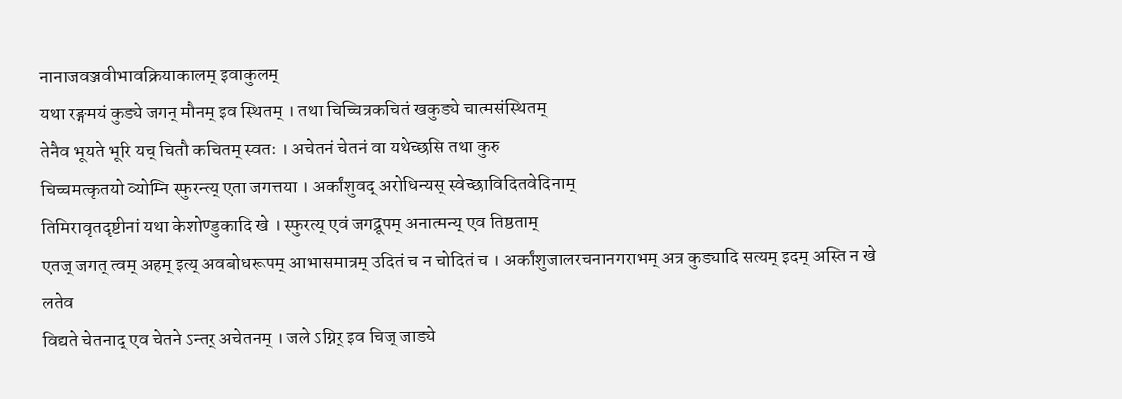नानाजवञ्जवीभावक्रियाकालम् इवाकुलम्
यथा रङ्गमयं कुड्ये जगन् मौनम् इव स्थितम् । तथा चिच्चित्रकचितं खकुड्ये चात्मसंस्थितम्
तेनैव भूयते भूरि यच् चितौ कचितम् स्वतः । अचेतनं चेतनं वा यथेच्छसि तथा कुरु
चिच्चमत्कृतयो व्योम्नि स्फुरन्त्य् एता जगत्तया । अर्कांशुवद् अरोधिन्यस् स्वेच्छाविदितवेदिनाम्
तिमिरावृतदृष्टीनां यथा केशोण्डुकादि खे । स्फुरत्य् एवं जगद्रूपम् अनात्मन्य् एव तिष्ठताम्
एतज् जगत् त्वम् अहम् इत्य् अवबोधरूपम् आभासमात्रम् उदितं च न चोदितं च । अर्कांशुजालरचनानगराभम् अत्र कुड्यादि सत्यम् इदम् अस्ति न खे लतेव
विद्यते चेतनाद् एव चेतने ऽन्तर् अचेतनम् । जले ऽग्निर् इव चिज् जाड्ये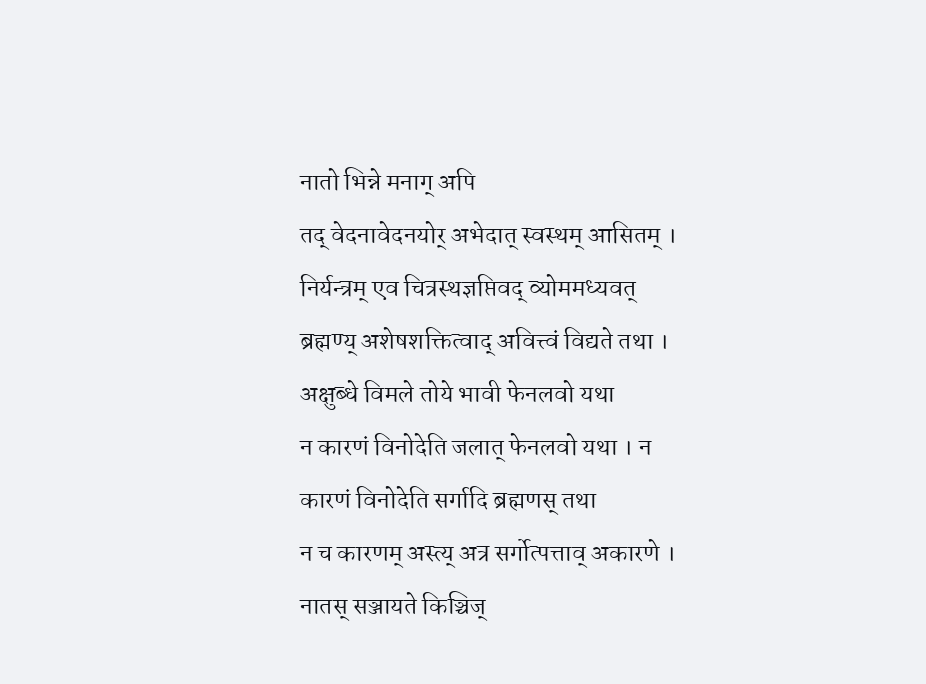नातो भिन्ने मनाग् अपि
तद् वेदनावेदनयोर् अभेदात् स्वस्थम् आसितम् । निर्यन्त्रम् एव चित्रस्थज्ञप्तिवद् व्योममध्यवत्
ब्रह्मण्य् अशेषशक्तित्वाद् अवित्त्वं विद्यते तथा । अक्षुब्धे विमले तोये भावी फेनलवो यथा
न कारणं विनोदेति जलात् फेनलवो यथा । न कारणं विनोदेति सर्गादि ब्रह्मणस् तथा
न च कारणम् अस्त्य् अत्र सर्गोत्पत्ताव् अकारणे । नातस् सञ्जायते किञ्चिज्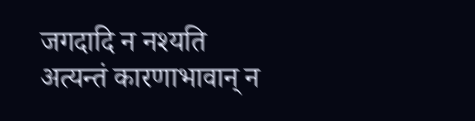जगदादि न नश्यति
अत्यन्तं कारणाभावान् न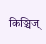किञ्चिज्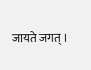जायते जगत् ।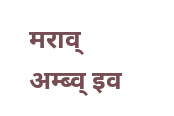मराव् अम्ब्व् इव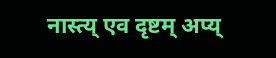नास्त्य् एव दृष्टम् अप्य्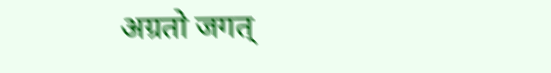अग्रतो जगत्